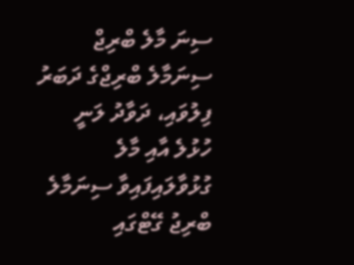ސިނަ މާލެ ބްރިޖް
ސިނަމާލެ ބްރިޖްގެ ދަބަރު ފިލުވައި، ދަވާދު ލަނީ
ހުޅުލެ އާއި މާލެ ގުޅުވާލައިފައިވާ ސިނަމާލެ ބްރިޖު ގޭޓްގައި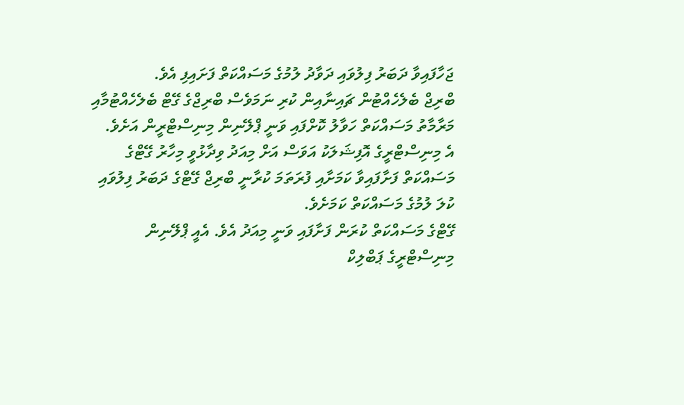ޖަހާފައިވާ ދަބަރު ފިލުވައި ދަވާދު ލުމުގެ މަސައްކަތް ފަށައިފި އެވެ.
ބްރިޖް ބެލެހެއްޓުން ޗައިނާއިން ކުރި ނަމަވެސް ބްރިޖްގެ ގޭޓް ބެލެހެއްޓުމާއި މަރާމާތު މަސައްކަތް ހަވާލު ކޮށްފައި ވަނީ ޕްލޭނިން މިނިސްޓްރީން އަށެވެ.
އެ މިނިސްޓްރީގެ އޮފިޝަލަކު އަވަސް އަށް މިއަދު ވިދާޅުވީ މިހާރު ގޭޓްގެ މަސައްކަތް ފަށާފައިވާ ކަމަށާއި ފުރަތަމަ ކުރާނީ ބްރިޖް ގޭޓްގެ ދަބަރު ފިލުވައި ކުލަ ލުމުގެ މަސައްކަތް ކަމަށެވެ.
ގޭޓްގެ މަސައްކަތް ކުރަން ފަށާފައި ވަނީ މިއަދު އެވެ. އެއީ ޕްލޭނިން މިނިސްޓްރީގެ ޕަބްލިކް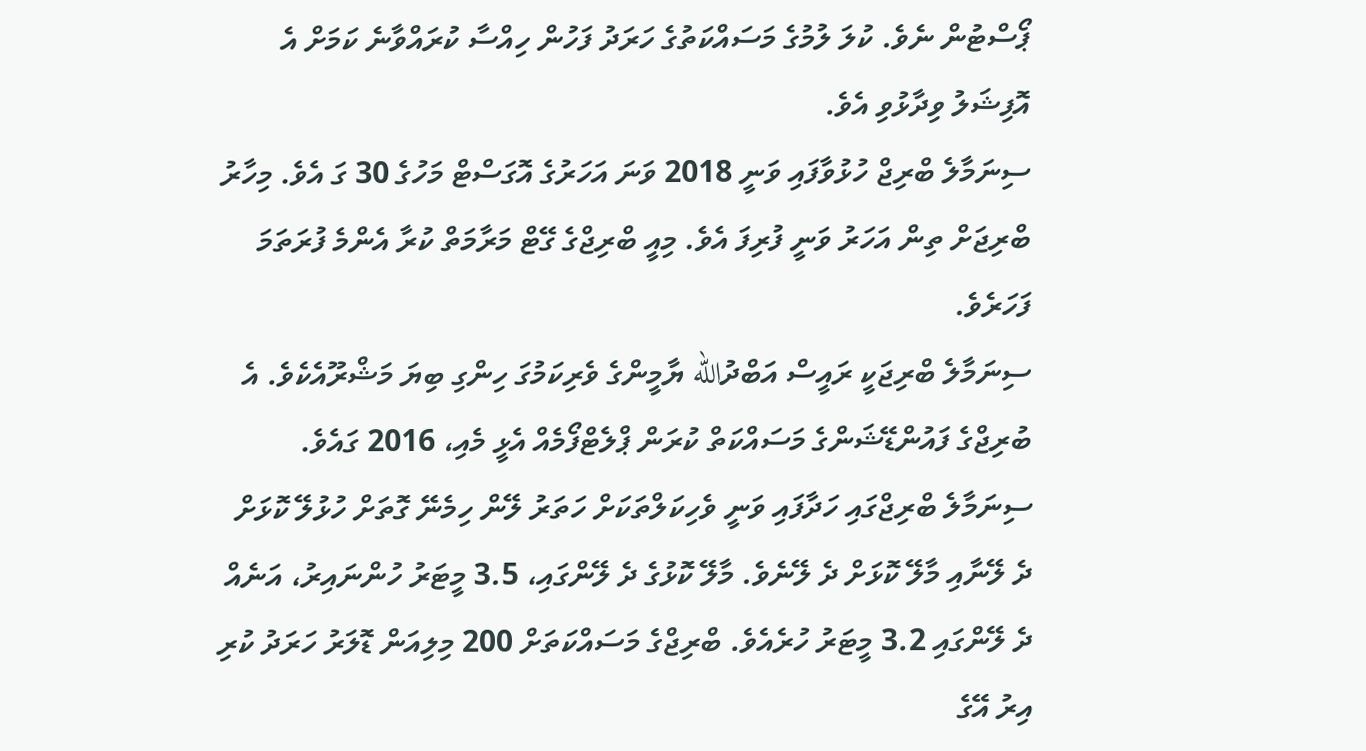ޕޯސްޓުން ނެވެ. ކުލަ ލުމުގެ މަސައްކަތުގެ ހަރަދު ފަހުން ހިއްސާ ކުރައްވާނެ ކަމަށް އެ އޮފިޝަލު ވިދާޅުވި އެވެ.
ސިނަމާލެ ބްރިޖް ހުޅުވާފައި ވަނީ 2018 ވަނަ އަހަރުގެ އޮގަސްޓް މަހުގެ 30 ގަ އެވެ. މިހާރު ބްރިޖަށް ތިން އަހަރު ވަނީ ފުރިފަ އެވެ. މިއީ ބްރިޖްގެ ގޭޓް މަރާމަތް ކުރާ އެންމެ ފުރަތަމަ ފަހަރެވެ.
ސިނަމާލެ ބްރިޖަކީ ރައީސް އަބްދުالله ޔާމީންގެ ވެރިކަމުގަ ހިންގި ބިޔަ މަޝްރޫއެކެވެ. އެ ބުރިޖްގެ ފައުންޑޭޝަންގެ މަސައްކަތް ކުރަން ޕްލެޓްފޯމެއް އެޅީ މެއި، 2016 ގައެވެ. ސިނަމާލެ ބްރިޖްގައި ހަދާފައި ވަނީ ވެހިކަލްތަކަށް ހަތަރު ލޭން ހިމެނޭ ގޮތަށް ހުޅުލޭ ކޮޅަށް ދެ ލޭނާއި މާލޭ ކޮޅަށް ދެ ލޭނެވެ. މާލޭ ކޮޅުގެ ދެ ލޭންގައި، 3.5 މީޓަރު ހުންނައިރު، އަނެއް ދެ ލޭންގައި 3.2 މީޓަރު ހުރެއެވެ. ބްރިޖްގެ މަސައްކަތަށް 200 މިލިއަން ޑޮލަރު ހަރަދު ކުރި އިރު އޭގެ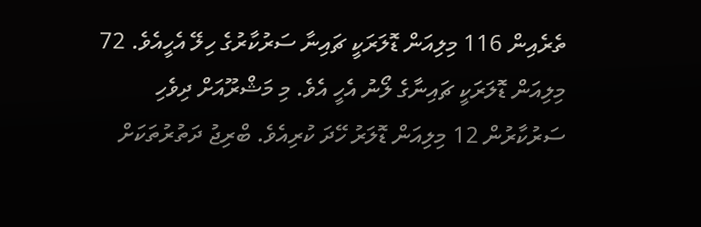ތެރެއިން 116 މިލިއަން ޑޮލަރަކީ ޗައިނާ ސަރުކާރުގެ ހިލޭ އެހީއެވެ. 72 މިލިއަން ޑޮލަރަކީ ޗައިނާގެ ލޯނު އެހީ އެވެ. މި މަޝްރޫއަށް ދިވެހި ސަރުކާރުން 12 މިލިއަން ޑޮލަރު ހޭދަ ކުރިއެވެ. ބްރިޖު ދަތުރުތަކަށް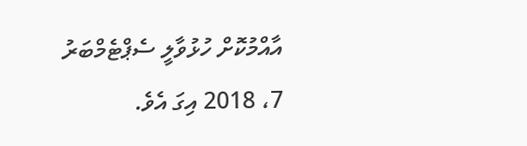އާއްމުކޮށް ހުޅުވާލީ ސެޕްޓެމްބަރު 7، 2018 އިގަ އެވެ.